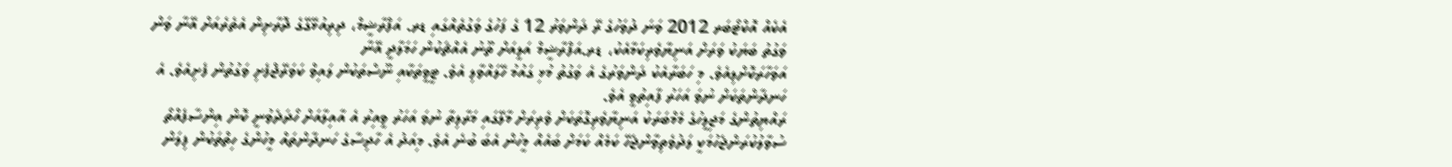އެކެއް އޮކްޓޯބަރ 2012 ވަނަ ދުވަހުގެ ރޭ ދަންވަރު 12 ގެ ފަހުގެ ވަގުތެއްގައި ޑރ. އަފްރާޝީމް، ދިރިއުޅޭގޭގެ ދޮރާށިން އެތެރެއަށް އޭނާ ވަން ވަގުތު ބަޔަކު ވަރަށް އަނިޔާވެރިކަމާއެކު، ޑރ.އަފްރާޝީމް އަލީއަށް ތޫނު އެއްޗަކުން ހަމަލާދީ އޭނާ
އަވަހާރަކޮށްލިއެވެ. މި ހަބަރާއެކު ދަންވަރުގެ އެ ވަގުތު މުޅި ގައުމު ހޭލައްވާލި އެވެ. ޓީވީތަކާއި ނޫސްތަކުން ލައިވް ކަވަރޭޖްފެށި ވަގުތުން ފެށިއެވެ. އެ ހަނދާންތަކަށް ނުވަ އަހަރު ފާއިތުވީ އެވެ.
ރައްޔިތުންގެ މަޖިލީހުގެ މެމްބަރަކު އަނިޔާވެރިގޮތަކަށް ވެރިރަށް މާލޭގައި މަރާލިތާ ނުވަ އަހަރު ވީއިރު އެ އާއިލާއަށް ހޯދަދެވުނީ ކޮން އިންސާފެއްތޯ ސުވާލުކުރަންޖެހުމަކީ ލަދުވެތިވާންޖެހޭ ކަމެއް ކަމަށް ބައެއް މީހުން އެބަ ބުނެ އެވެ. މިއަދު އެ ހާދިސާގެ ހަނދާންތައް މީހުންގެ ހިތްތަކުން ފިލަން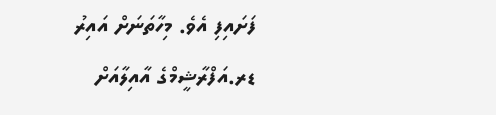ފަށައިފި އެވެ. މިހާތަނަށް އައިރު ޑރ.އަފްރާޝީމްގެ އާއިލާއަށް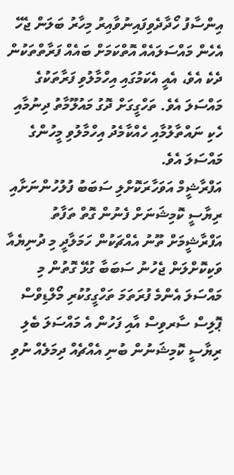އިންސާފު ހޯދާދެވިފައިނުވާއިރު މިހާރު ބަލަން ޖެހޭ އެހެން މައްސަލައެއް އޮތްކަމަށް ބައެއް ފަރާތްތަކުން ދެކެ އެވެ، އެއީ އެކަމުގައި އިހްމާލުވި ފަރާތަކުގެ މައްސަލަ އެވެ. ތަހްގީގަށް ދޮގު މައުލޫމާތު ދިނުމާއި ހެކި ނައްތާލުމާއި ހެއްކާމެދު އިހްމާލުވި މީހުންގެ މައްސަލަ އެވެ.
އަފްރާޝީމް އަވަހާރަކޮށްލި ސަބަބު ފުލުހުންނަށާއި ރިޔާސީ ކޮމިޝަނަށް ފެނުން ގޮތް ތަފާތު
އަފްރާޝީމަށް ތޫނު އެއްޗަކުން ހަމަލާދީ މި ދުނިޔެއާ ވަކިކޮށްލަން ޖެހުނު ސަބަބާ ގުޅޭ ގޮތުން މި މައްސަލަ އެންމެ ފުރަތަމަ ތަހްގީގުކުރި މޯލްޑިވްސް ޕޮލިސް ސާރވިސް އާއި ފަހުން އެ މައްސަލަ ބެލި ރިޔާސީ ކޮމިޝަނުން ބުނި އެއްޗެއް ދިމަލެއް ނުވި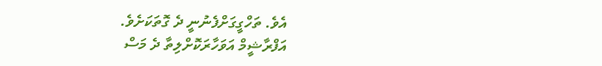އެވެ. ތަހްގީގަށްފެނުނީ ދެ ގޮތަކަށެވެ.
އަފްރާޝީމް އަވަހާރަކޮށްލިތާ ދެ މަސް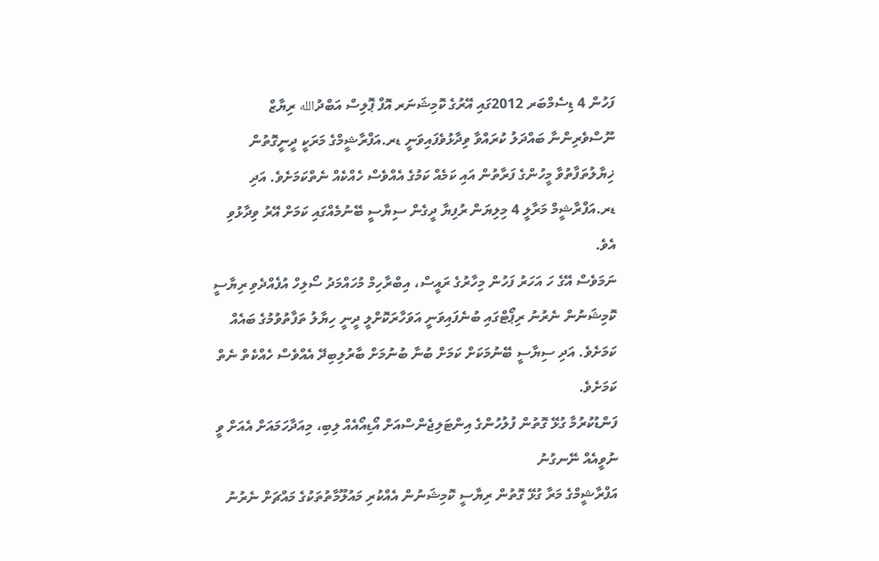ފަހުން 4 ޑިސެމްބަރ 2012ގައި އޭރުގެ ކޮމިޝަނަރ އޮފް ޕޮލިސް އަބްދުالله ރިޔާޒް ނޫސްވެރިންނާ ބައްދަލު ކުރައްވާ ވިދާޅުވެފައިވަނީ ޑރ.އަފްރާޝީމްގެ މަރަކީ ދީނީގޮތުން ޚިޔާލުތަފާތުވާ މީހުންގެ ފަރާތުން އައި ކަމެއް ކަމުގެ އެއްވެސް ހެއްކެއް ނެތްކަމަށެވެ. އަދި ޑރ.އަފްރާޝީމް މަރާލީ 4 މިލިޔަން ރުފިޔާ ދީގެން ސިޔާސީ ބޭނުމެއްގައި ކަމަށް އޭރު ވިދާޅުވި އެވެ.
ނަމަވެސް އޭގެ ހަ އަހަރު ފަހުން މިހާރުގެ ރައީސް، އިބްރާހިމް މުހައްމަދު ސޯލިހް އުފެއްދެވި ރިޔާސީ ކޮމިޝަނުން ނެރުނު ރިޕޯޓްގައި ބުނެފައިވަނީ އަވަހާރަކޮށްލީ ދީނީ ހިޔާލު ތަފާތުވުމުގެ ބައެއް ކަމަށެވެ. އަދި ސިޔާސީ ބޭނުމަކަށް ކަމަށް ބުނާ ބުނުމަށް ބާރުލިބިދޭ އެއްވެސް ހެއްކެތް ނެތް ކަމަށެވެ.
ފަންޑުކުރުމާ ގުޅޭ ގޮތުން ފުލުހުންގެ އިންޓަލިޖެންސްއަށް އޯޑިއޯއެއް ލިބި، މިއަދާހަމައަށް އެއަށް ވީ ނުވީއެއް ނޭނގުނު
އަފްރާޝީމްގެ މަރާ ގުޅޭ ގޮތުން ރިޔާސީ ކޮމިޝަނުން އެއްކުރި މައުލޫމާތުތަކުގެ މައްޗަށް ނެރުނު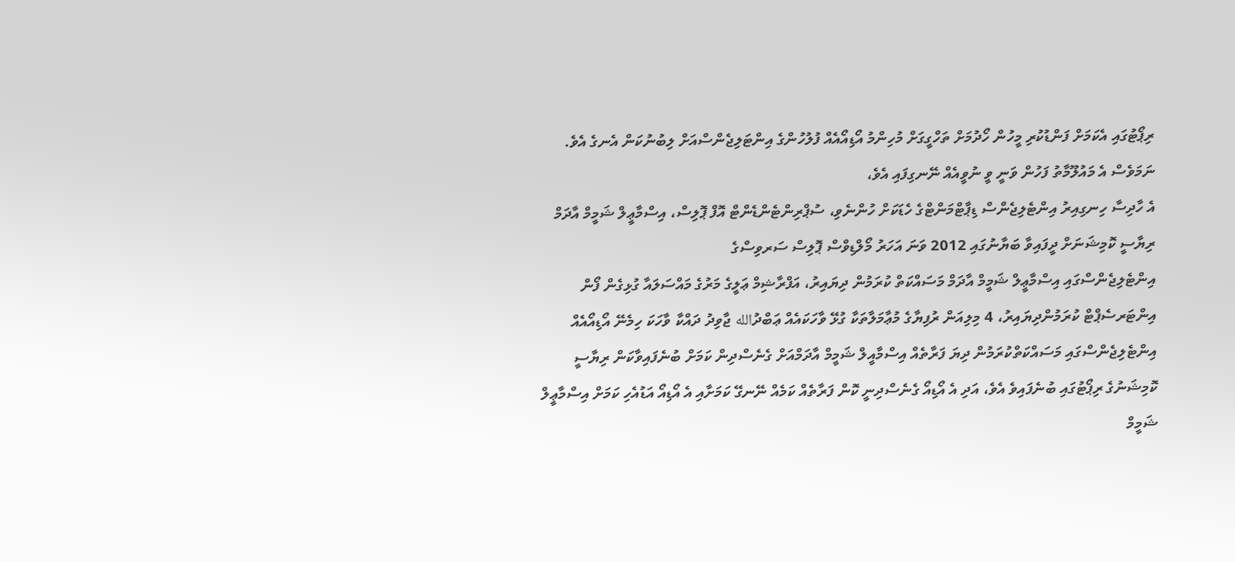ރިޕޯޓުގައި އެކަމަށް ފަންޑުކުރި މީހުން ހޯދުމަށް ތަހްގީގަށް މުހިންމު އޯޑިއޯއެއް ފުލުހުންގެ އިންޓަލިޖެންސްއަށް ލިބުނުކަން އެނގެ އެވެ. ނަމަވެސް އެ މައުލޫމާތު ފަހުން ވަނީ ވީ ނުވީއެއް ނޭނގިފައި އެވެ،
އެ ހާދިސާ ހިނގިއިރު އިންޓެލިޖެންސް ޑިޕާޓްމަންޓްގެ ހެޑަކަށް ހުންނެވި، ސުޕްރިންޓެންޑެންޓް އޮފް ޕޮލިސް، އިސްމާޢީލް ޝަމީމް އާދަމް ރިޔާސީ ކޮމިޝަނަށް ދީފައިވާ ބަޔާނުގައި 2012 ވަނަ އަހަރު މޯލްޑިވްސް ޕޮލިސް ސަރވިސްގެ
އިންޓެލިޖެންސްގައި އިސްމާޢީލް ޝަމީމް އާދަމް މަސައްކަތް ކުރަމުން ދިޔައިރު، އަފްރާޝިމް ޢަލީގެ މަރުގެ މައްސަލައާ ގުޅިގެން ފޯން އިންޓަރސެޕްޓް ކުރަމުންދިޔައިރު، 4 މިލިއަން ރުފިޔާގެ މުޢާމަލާތަކާ ގުޅޭ ވާހަކައެއް ޢަބްދުالله ޖާވިދު ދައްކާ ވާހަކަ ހިމެނޭ އޯޑިއޯއެއް އިންޓެލިޖެންސްގައި މަސައްކަތްކުރަމުން ދިޔަ ފަރާތެއް އިސްމާއީލް ޝަމީމް އާދަމްއަށް ގެނެސްދިން ކަމަށް ބުނެފައިވާކަން ރިޔާސީ ކޮމިޝަނުގެ ރިޕޯޓުގައި ބުނެފައިވެ އެވެ، އަދި އެ އޯޑިއޯ ގެނެސްދިނީ ކޮން ފަރާތެއް ކަމެއް ނޭނގޭ ކަމަށާއި އެ އޯޑިއޯ އަޑުއެހި ކަމަށް އިސްމާޢީލް ޝަމީމް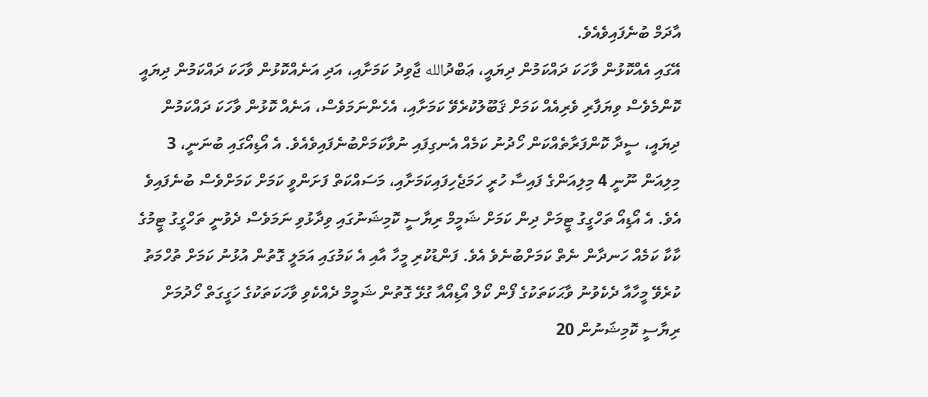އާދަމް ބުނެފައިވެއެވެ.
އޭގައި އެއްކޮޅުން ވާހަކަ ދައްކަމުން ދިޔައީ، ޢަބްދުالله ޖާވިދު ކަމަށާއި، އަދި އަނެއްކޮޅުން ވާހަކަ ދައްކަމުން ދިޔައީ ކޮންމެވެސް ވިޔަފާރި ވެރިއެއް ކަމަށް ޤަބޫލުކުރެވޭ ކަމަށާއި، އެހެންނަމަވެސް، އަނެއް ކޮޅުން ވާހަކަ ދައްކަމުން ދިޔައީ، ސީދާ ކޮންފަރާތެއްކަން ހޯދުނު ކަމެއް އެނގިފައި ނުވާކަމަށްބުނެފައިވެއެވެ. އެ އޯޑިއޯގައި ބުނަނީ، 3 މިލިއަން ނޫނީ 4 މިލިއަންގެ ފައިސާ ހުރީ ހަމަޖެހިފައިކަމަށާއި، މަސައްކަތް ފަށަންވީ ކަމަށް ކަމަށްވެސް ބުނެފައިވެ އެވެ. އެ އޯޑިއޯ ތަހްގީގު ޓީމަށް ދިން ކަމަށް ޝަމީމް ރިޔާސީ ކޮމިޝަނުގައި ވިދާޅުވި ނަމަވެސް ދެވުނީ ތަހްގީގު ޓީމުގެ ކާކާ ކަމެއް ހަނދާން ނެތް ކަމަށްބުނެވެ އެވެ. ފަންޑުކުރި މީހާ އާއި އެ ކަމުގައި އަމަލީ ގޮތުން އުޅުނު ކަމަށް ތުހްމަތު ކުރެވޭ މީހާއާ ދެކެވުނު ވާޙަކަތަކުގެ ފޯން ކޯލް އޯޑިއޯއާ ގުޅޭ ގޮތުން ޝަމީމް ދެއްކެވި ވާހަކަތަކުގެ ހަގީގަތް ހޯދުމަށް ރިޔާސީ ކޮމިޝަނުން 20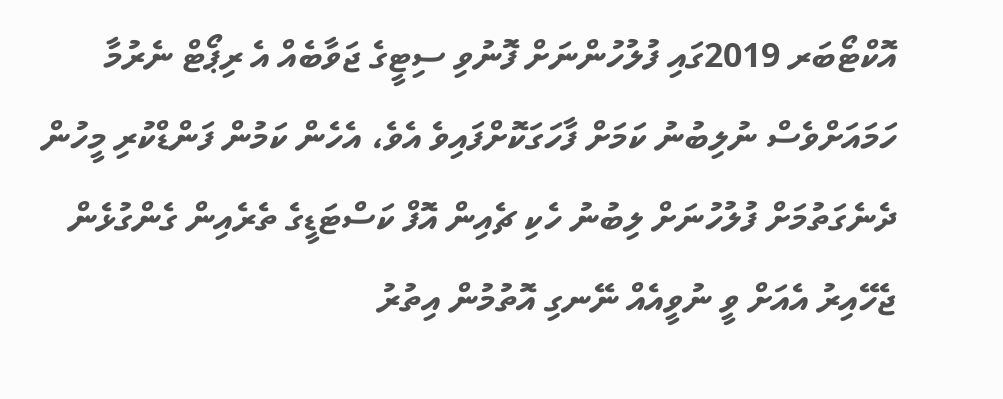އޮކްޓޯބަރ 2019ގައި ފުލުހުންނަށް ފޮނުވި ސިޓީގެ ޖަވާބެއް އެ ރިޕޯޓް ނެރުމާ ހަމައަށްވެސް ނުލިބުނު ކަމަށް ފާހަގަކޮށްފައިވެ އެވެ، އެހެން ކަމުން ފަންޑްކުރި މީހުން ދެނެގަތުމަށް ފުލުހުނަށް ލިބުނު ހެކި ޗެއިން އޮފް ކަސްޓަޑީގެ ތެރެއިން ގެންގުޅެން ޖެހޭއިރު އެއަށް ވީ ނުވީއެއް ނޭނގި އޮތުމުން އިތުރު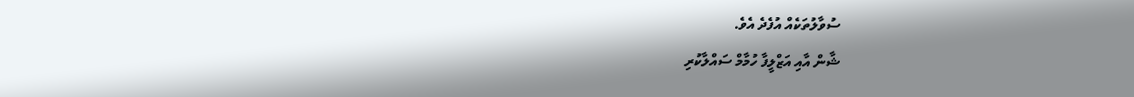ސުވާލުތަކެއް އުފެދެ އެވެ.
ޝާން އާއި އަޒްލީފާ ހުމާމް ސައްލާކުރި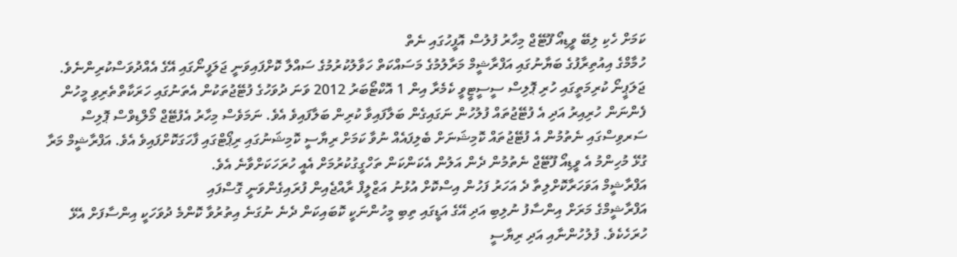ކަމަށް ހެކި ލިބޭ ވީޑިއޯ ފޫޓޭޖް މިހާރު ފުލުސް އޮފީހުގައި ނެތް
ހުމާމްގެ އިއުތިރާފުގެ ބަޔާނުގައި އަފްރާޝީމް މަރާލުމުގެ މަސައްކަތް ހަވާލުކުރުމުގެ ސައްލާ ކޮށްފައިވަނީ ޖަލަފީނޯގައި އޭގެ އެއްދުވަސްކުރިންނެވެ. ޖަލަޕީނޯ ކުރިމަތީގައި ހުރި ޕޮލިސް ސީސީޓީވީ ކެމެރާ އިން 1 އޮކްޓޯބަރު 2012 ވަނަ ދުވަހުގެ ފުޓޭޖުތަކުން އެތަނުގައި ހަރަކާތްތެރިވި މީހުން ފެންނަން ހުރިއިރު އަދި އެ ފުޓޭޖުތައް ފުލުހުން ނަގައިގެން ބަލާފައިވާ ކުރިން ބަލާފައިވެ އެވެ. ނަމަވެސް މިހާރު އެފުޓޭޖް މޯލްޑިވްސް ޕޮލިސް ސަރވިސްގައި ނެތުމުން އެ ފުޓޭޖުތައް ކޮމިޝަނަށް ބެލިފައެއް ނުވާ ކަމަށް ރިޔާސީ ކޮމިޝަނުގައި ރިޕޯޓްގައި ފާހަގަކޮށްފައިވެ އެވެ. އަފްރާޝީމް މަރާ ގުޅޭ މުހިންމު އެ ވީޑިއޯ ފޫޓޭޖް ނެތުމުން ދެން އަލުން އެކަންކަން ތަހްގީގުކުރުމަށް އެއީ ހުރަހަކަށްވާނެ އެވެ.
އަފްރާޝީމް އަވަހަރާކޮށްލިތާ ދެ އަހަރު ފަހުން އިސްކޮށް އުޅުނު އަޒްލީފް ރާއްޖެއިން ފުރައިގެންވަނީ ގޮސްފައި
އަފްރާޝީމްގެ މަރަށް އިންސާފު ނުލިބި އަދި އޭގެ އަޑީގައި ތިބި މީހުންނަކީ ކޮބައިކަން ދެނެ ނުގަނެ އިތުރުވާ ކޮންމެ ދުވަހަކީ އިންސާފަށް އެޅޭ ހުރަހެކެވެ. ފުލުހުންނާއި އަދި ރިޔާސީ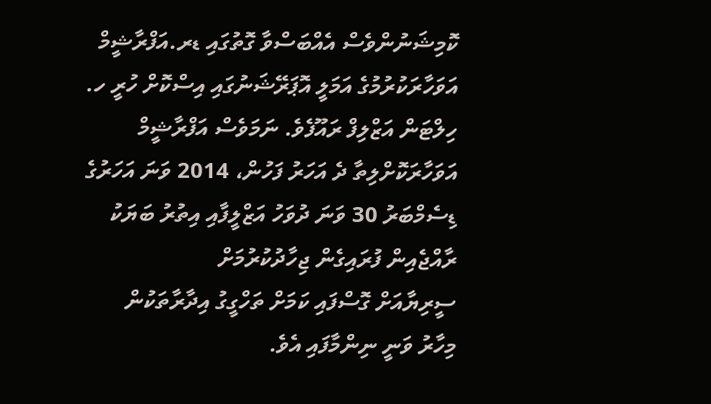ކޮމިޝަނުންވެސް އެއްބަސްވާ ގޮތުގައި ޑރ.އަފްރާޝީމް އަވަހާރަކުރުމުގެ އަމަލީ އޮޕަރޭޝަނުގައި އިސްކޮށް ހުރީ ހ. ހިލްޓަން އަޒްލިފް ރައޫފެވެ. ނަމަވެސް އަފްރާޝީމް އަވަހާރަކޮށްލިތާ ދެ އަހަރު ފަހުން، 2014 ވަނަ އަހަރުގެ ޑިސެމްބަރު 30 ވަނަ ދުވަހު އަޒްލީފާއި އިތުރު ބަޔަކު ރާއްޖެއިން ފުރައިގެން ޖިހާދުކުރުމަށް
ސީރިޔާއަށް ގޮސްފައި ކަމަށް ތަހްގީގު އިދާރާތަކުން މިހާރު ވަނީ ނިންމާފައި އެވެ.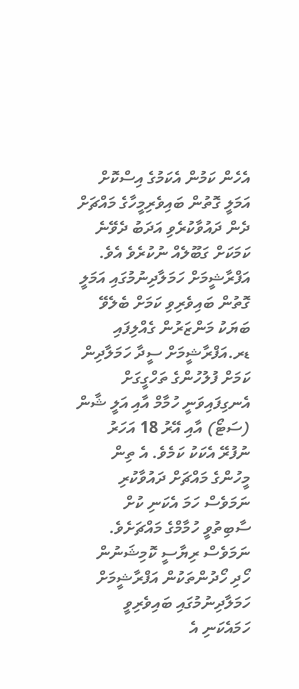އެހެން ކަމުން އެކަމުގެ އިސްކޮށް އަމަލީ ގޮތުން ބައިވެރިމީހާގެ މައްޗަށް ދެން ދައުވާކުރެވި އަދަބު ދެވޭނެ ކަމަކަށް ގަބޫލެއް ނުކުރެވެ އެވެ.
އަފްރާޝީމަށް ހަމަލާދިނުމުގައި އަމަލީ ގޮތުން ބައިވެރިވި ކަމަށް ބެލެވޭ ބަޔަކު މަންޒަރުން ގެއްލިފައި
ޑރ.އަފްރާޝީމަށް ސީދާ ހަމަލާދިން ކަމަށް ފުލުހުންގެ ތަހްގީގަށް އެނގިފައިވަނީ ހުމާމް އާއި އަލީ ޝާން (ސަޓޯ) އާއި އޭރު 18 އަހަރު ނުފުރޭ އެކަކު ކަމެވެ. އެ ތިން މީހުންގެ މައްޗަށް ދައުވާކުރި ނަމަވެސް ހަމަ އެކަނި ކުށް ސާބިތުވީ ހުމާމްގެ މައްޗަށެވެ. ނަމަވެސް ރިޔާސީ ކޮމިޝަނުން ހޯދި ހޯދުންތަކުން އަފްރާޝީމަށް ހަމަލާދިނުމުގައި ބައިވެރިވީ ހަމައެކަނި އެ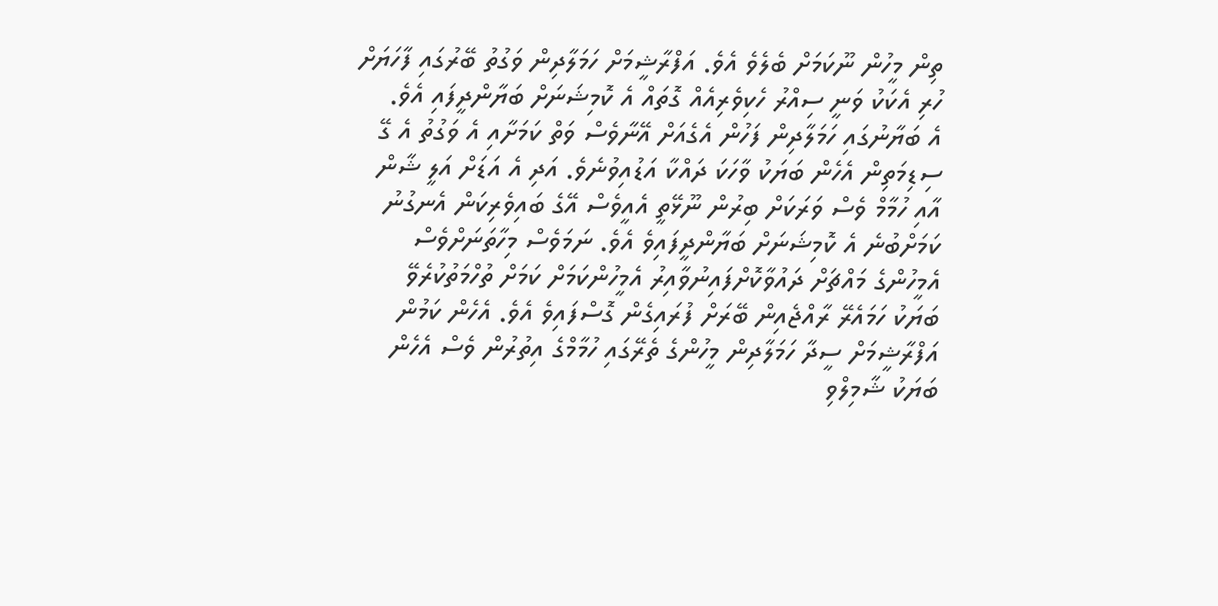ތިން މީހުން ނޫކަމަށް ބެލެވެ އެވެ. އަފްރާޝީމަށް ހަމަލާދިން ވަގުތު ބޭރުގައި ފާހަޔަށް ހުރި އެކަކު ވަނީ ސިއްރު ހެކިވެރިއެއް ގޮތައް އެ ކޮމިޝަނަށް ބަޔާންދީފައި އެވެ.
އެ ބަޔާނުގައި ހަމަލާދިން ފަހުން އެގެއަށް އޭނާވެސް ވަތް ކަމަށާއި އެ ވަގުތު އެ ގޭ ސިޑިމަތިން އެހެން ބަޔަކު ވާހަކަ ދައްކާ އަޑުއިވުނެވެ. އަދި އެ އަޑަށް އަލީ ޝާން އާއި ހުމާމް ވެސް ވަރަކަށް ބިރުން ނޫޅޭތީ އެއީވެސް އޭގެ ބައިވެރިކަން އެނގުނު ކަމަށްބުނެ އެ ކޮމިޝަނަށް ބަޔާންދީފައިވެ އެވެ. ނަމަވެސް މިހާތަނަށްވެސް އެމީހުންގެ މައްޗަށް ދައުވާކޮށްފައިނުވާއިރު އެމީހުންކަމަށް ކަމަށް ތުހްމަތުކުރެވޭ ބަޔަކު ހަމައެރޭ ރާއްޖެއިން ބޭރަށް ފުރައިގެން ގޮސްފައިވެ އެވެ. އެހެން ކަމުން އަފްރާޝީމަށް ސީދާ ހަމަލާދިން މީހުންގެ ތެރޭގައި ހުމާމްގެ އިތުރުން ވެސް އެހެން ބަޔަކު ޝާމިލްވި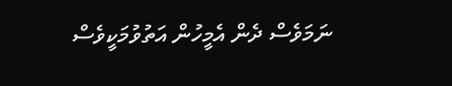ނަމަވެސް ދެން އެމީހުން އަތުވުމަކީވެސް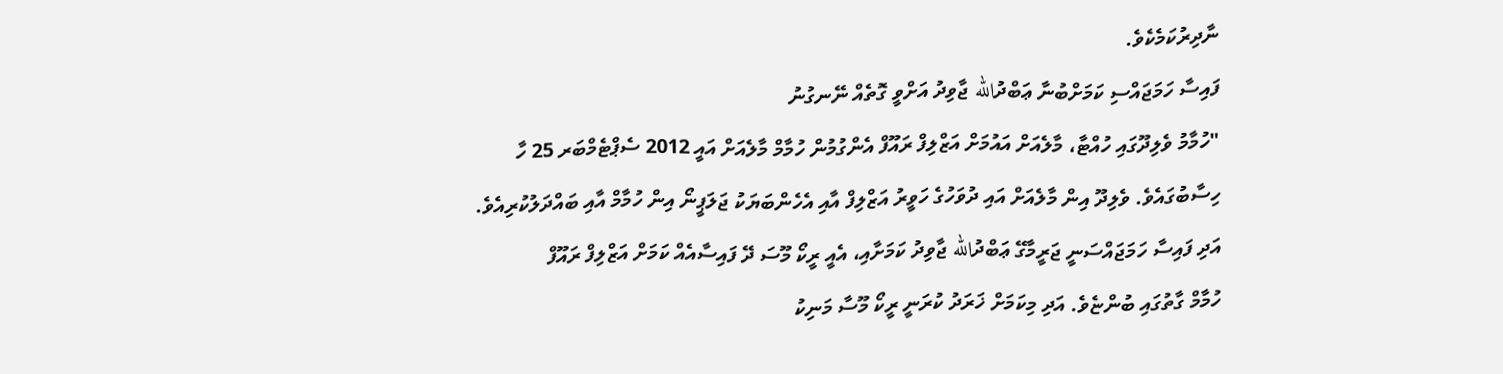ނާދިރުކަމެކެވެ.
ފައިސާ ހަމަޖައްސި ކަމަށްބުނާ ޢަބްދުالله ޖާވިދު އަށްވީ ގޮތެއް ނޭނގުނު
"ހުމާމު ވެލިދޫގައި ހުއްޓާ، މާލެއަށް އައުމަށް އަޒްލިފް ރައޫފް އެންގުމުން ހުމާމް މާލެއަށް އައީ 2012 ސެޕްޓެމްބަރ 25 ހާ ހިސާބުގައެވެ. ވެލިދޫ އިން މާލެއަށް އައި ދުވަހުގެ ހަވީރު އަޒްލިފް އާއި އެހެންބަޔަކު ޖަލަޕީނޯ އިން ހުމާމް އާއި ބައްދަލުކުރިއެވެ.
އަދި ފައިސާ ހަމަޖައްސަނީ ޖަރީމާގޭ ޢަބްދުالله ޖާވިދު ކަމަށާއި، އެއީ ރީކޯ މޫސަ ދޭ ފައިސާއެއް ކަމަށް އަޒްލިފް ރައޫފް
ހުމާމް ގާތުގައި ބުންޏެވެ. އަދި މިކަމަށް ޚަރަދު ކުރަނީ ރީކޯ މޫސާ މަނިކު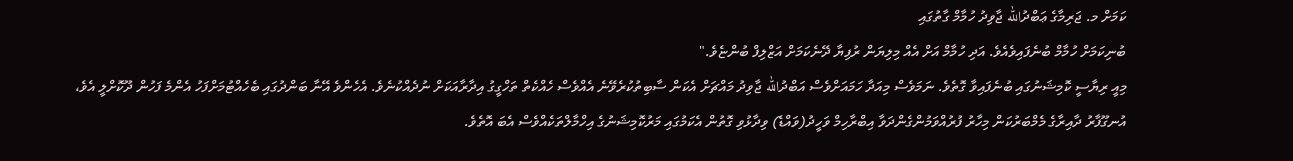ކަމަށް މ. ޖަރިމާގެ ޢަބްދުالله ޖާވިދު ހުމާމް ގާތުގައި
ބުނިކަމަށް ހުމާމް ބުނެފައިވެއެވެ. އަދި ހުމާމް އަށް އެއް މިލިޔަން ރުފިޔާ ދޭނެކަމަށް އަޒްލިފް ބުންޏެވެ."
މިއީ ރިޔާސީ ކޮމިޝަނުގައި ބުނެފައިވާ ގޮތެވެ. ނަމަވެސް މިއަދާ ހަމައަށްވެސް އަބްދުالله ޖާވިދު މައްޗަށް އެކަން ސާބިތުކުރެވޭނެ އެއްވެސް ހެއްކެތް ތަހްގީގު އިދާރާއަކަށް ނުދެއްކުނެވެ. އެހެންވެ އޭނާ ބަންދުގައި ބެހެއްޓުމަށްފަހު އެންމެ ފަހުން ދޫކޮށްލީ އެވެ،
އުނގޫފާރު ދާއިރާގެ މެމްބަރުކަން މިހާރު ފުރުއްވަމުންގެންދަވާ އިބްރާހިމް ވަހީދު(ވައްޑެ) ވިދާޅުވި ގޮތުން އެކަމުގައި މަރުކޮމިޝަނުގެ އިހްމާލްތަކެއްވެސް އެބަ އޮތެވެ.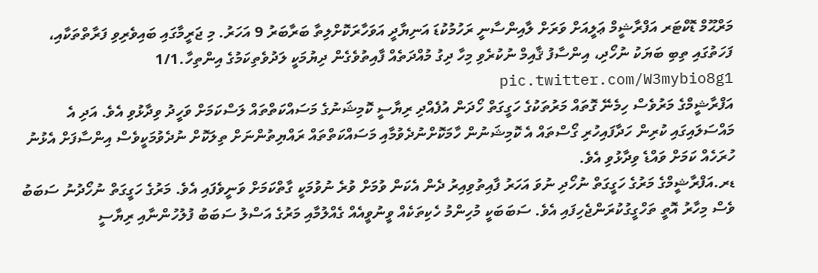މަރްޙޫމް ޑޮކްޓަރ އަފްރާޝީމް ޢަލީއަށް ވަރަށް ލާއިންސާނީ ރަހުމުކުޑަ އަނިޔާދީ އަވަހާރަކޮށްލިތާ ބަރާބަރު 9 އަހަރު. މި ޖަރީމާގައި ބައިވެރިވި ފަރާތްތަކާއި، ފަހަތުގައި ތިބި ބަޔަކު ނުހޯދި، އިންސާފު ޤާއިމް ނުކުރެވި މިހާ ދިގު މުއްދަތެއް ފާއިތުވެގެން ދިޔުމަކީ ލަދުވެތިކަމުގެ އިންތިހާ.1/1 pic.twitter.com/W3mybio8g1
އަފްރާޝީމްގެ މަރުވެސް ހިމެނޭ ގޮތައް މަރުތަކުގެ ހަގީގަތް ހޯދަން އުފެއްދި ރިޔާސީ ކޮމިޝަނުގެ މަސައްކަތްތައް ލަސްކަމަށް ވަހީދު ވިދާޅުވި އެވެ. އަދި އެ މައްސަލައިގައި ކުރިން ހަދާފައިހުރި ގޯސްތައް އެ ކޮމިޝަނުން ހާމަކޮށްނުދެވުމާއި މަސައްކަތްތައް ރައްޔިތުންނަށް ތިލަކޮށް ނުދެވުމަކީވެސް އިންސާފަށް އެޅުނު ހުރަހެއް ކަމަށް ވައްޑެ ވިދާޅުވި އެވެ.
ޑރ.އަފްރާޝީމްގެ މަރުގެ ހަގީގަތް ނުހޯދި ނުވަ އަހަރު ފާއިތުވިއިރު ދެން އެކަން ވުމަށް ވުރެ ނުވުމަކީ ގާތްކަމަށް ވަނީވެފައި އެވެ. މަރުގެ ހަގީގަތް ނުހޯދުނު ސަބަބު ވެސް މިހާރު އޮތީ ތަހްގީގުކުރަންޖެހިފައި އެވެ. ސަބަބަކީ މުހިންމު ހެކިތަކެއް ވީނުވީއެއް ގެއްލުމާއި މަރުގެ އަސްލު ސަބަބު ފުލުހުންނާއި ރިޔާސީ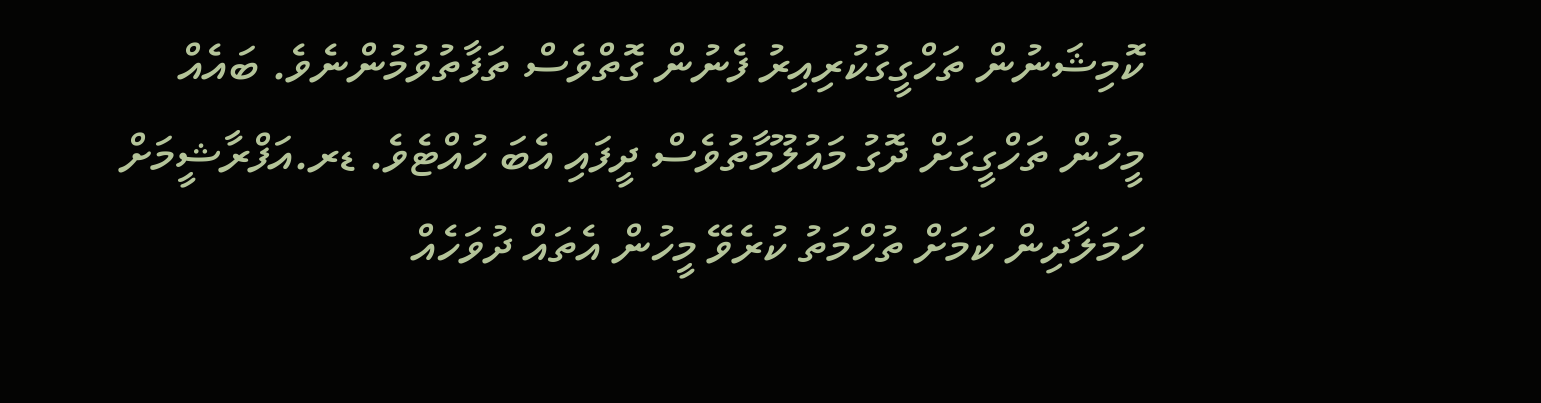ކޮމިޝަނުން ތަހްގީގުކުރިއިރު ފެނުން ގޮތްވެސް ތަފާތުވުމުންނެވެ. ބައެއް މީހުން ތަހްގީގަށް ދޮގު މައުލޫމާތުވެސް ދީފައި އެބަ ހުއްޓެވެ. ޑރ.އަފްރާޝީމަށް ހަމަލާދިން ކަމަށް ތުހްމަތު ކުރެވޭ މީހުން އެތައް ދުވަހެއް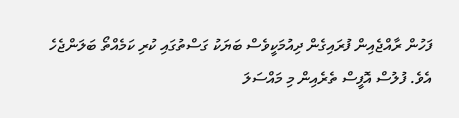ފަހުން ރާއްޖެއިން ފުރައިގެން ދިއުމަކީވެސް ބަޔަކު ގަސްތުގައި ކުރި ކަމެއްތޯ ބަލަންޖެހެ އެވެ. ފުލުސް އޮފީސް ތެރެއިން މި މައްސަލަ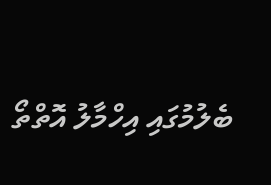ބެލުމުގައި އިހްމާލު އޮތްތޯ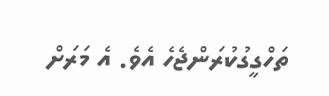ތަހްގީގުކުރަންޖެހެ އެވެ. އެ މަރަށް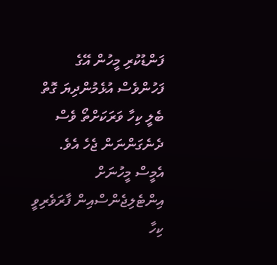ފަންޑުކުރި މީހުން އޭގެ ފަހުންވެސް އުޅެމުންދިޔަ ގޮތް ބެލީ ކިހާ ވަރަކަށްތޯ ވެސް ދެނެގަންނަން ޖެހެ އެވެ. އެމީސް މީހުނަށް އިންޓެލިޖެންސްއިން ފާރަވެރިވީ ކިހާ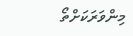މިންވަރަކަށްތޯ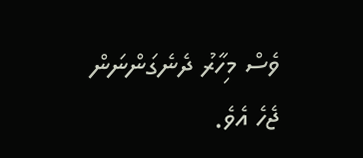ވެސް މިހާރު ދެނެގަންނަން ޖެހެ އެވެ.